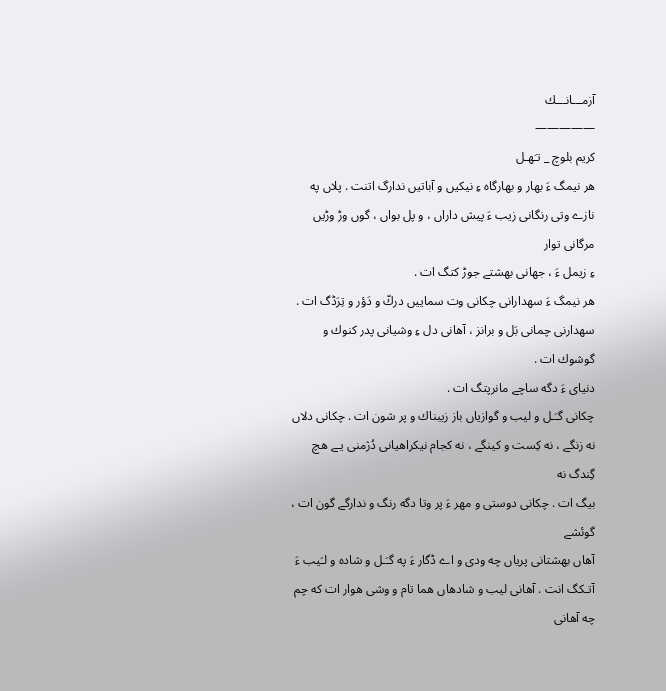آزمـــانـــك
—————
كريم بلوچ _ تـَهـل
هر نيمگ ءَ بهار و بهارگاه ءِ نيكيں و آباتيں ندارگ اتنت . پلاں په
نازے وتی رنگانی زيب ءَ پيش داراں ، و پل بواں ، گوں وڑ وڑيں مرگانی توار
ءِ زيمل ءَ ، جهانی بهشتے جوڑ كتگ ات .
هر نيمگ ءَ سهدارانی چكانی وت سماييں دركّ و دَؤر و تِرَڈگ ات .
سهدارنی چمانی بَل و برانز ، آهانی دل ءِ وشيانی پدر كنوك و گوشوك ات .
دنيای ءَ دگه ساچے مانرپتگ ات .
چكانی گـَـل و ليب و گوازياں باز زيبناك و پر شون ات . چكانی دلاں
نه زنگے ، نه كِست و كينگے ، نه كجام نيكراهيانی دُژمنی يـے هچ گِندگ نه
بيگ ات . چكانی دوستی و مهر ءَ پر وتا دگه رنگ و ندارگے گون ات ، گوئشے
آهاں بهشتانی پرياں چه ودی و اے ڈگار ءَ په گـَـل و شاده و لـَيب ءَ
آتـكگ انت . آهانی ليب و شادهاں هما تام و وشی هوار ات كه چم چه آهانی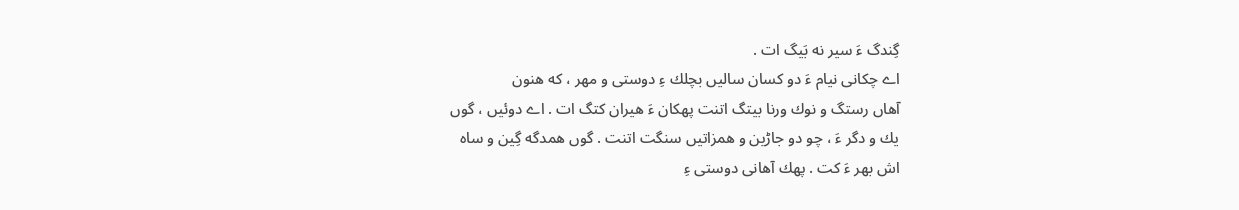گِندگ ءَ سير نه بَيگ ات .
اے چكانی نيام ءَ دو كسان ساليں بچلك ءِ دوستی و مهر ، كه هنون
آهاں رستگ و نوك ورنا بيتگ اتنت پهكان ءَ هيران كتگ ات . اے دوئيں ، گوں
يك و دگر ءَ ، چو دو جاڑين و همزاتيں سنگت اتنت . گوں همدگه گِين و ساه
اش بهر ءَ كت . پهك آهانی دوستی ءِ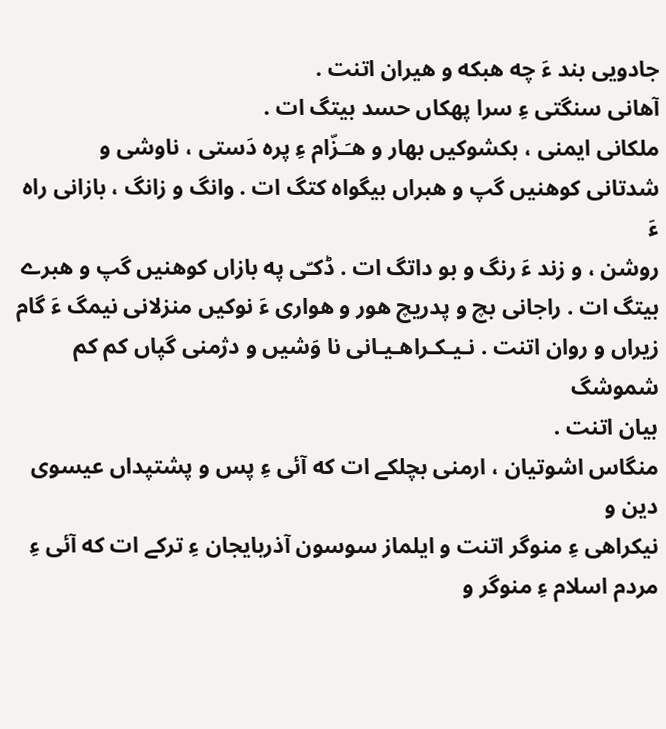جادويی بند ءَ چه هبكه و هيران اتنت .
آهانی سنگتی ءِ سرا پهكاں حسد بيتگ ات .
ملكانی ايمنی ، بكشوكيں بهار و هـَـزّام ءِ پره دَستی ، ناوشی و
شدتانی كوهنيں گپ و هبراں بيگواه كتگ ات . وانگ و زانگ ، بازانی راه ءَ
روشن ، و زند ءَ رنگ و بو داتگ ات . ڈكـّی په بازاں كوهنيں گپ و هبرے
بيتگ ات . راجانی بچ و پدريچ هور و هواری ءَ نوكيں منزلانی نيمگ ءَ گام
زيراں و روان اتنت . نـيـكـراهـيـانی نا وَشيں و دژمنی گپاں كم كم شموشگ
بيان اتنت .
منگاس اشوتيان ، ارمنی بچلكے ات كه آئی ءِ پس و پشتپداں عيسوی دين و
نيكراهی ءِ منوگر اتنت و ايلماز سوسون آذربايجان ءِ تركے ات كه آئی ءِ
مردم اسلام ءِ منوگر و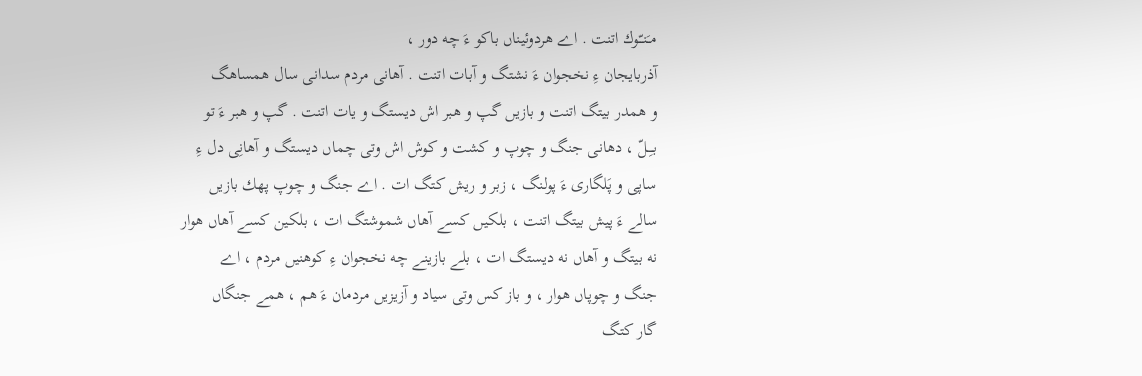مـَنـّـوك اتنت . اے هردوئيناں باكو ءَ چه دور ،
آذربايجان ءِ نخجوان ءَ نشتگ و آبات اتنت . آهانی مردم سدانی سال همساهگ
و همدر بيتگ اتنت و بازيں گپ و هبر اش ديستگ و يات اتنت . گپ و هبر ءَ تو
بــِـلّ ، دهانی جنگ و چوپ و كشت و كوش اش وتی چماں ديستگ و آهانِی دل ءِ
ساپی و پَلگاری ءَ پولنگ ، زبر و ريش كتگ ات . اے جنگ و چوپ پهك بازيں
سالے ءَ پيش بيتگ اتنت ، بلكيں كسے آهاں شموشتگ ات ، بلكين كسے آهاں هوار
نه بيتگ و آهاں نه ديستگ ات ، بلے بازينے چه نخجوان ءِ كوهنيں مردم ، اے
جنگ و چوپاں هوار ، و باز كس وتی سياد و آزيزيں مردمان ءَ هم ، همے جنگاں
گار كتگ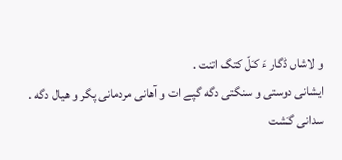و لاشاں ڈگار ءَ كـَلّ كتگ اتنت .
ايشانی دوستی و سنگتی دگه گپے ات و آهانی مردمانی پگر و هيال دگه .
سدانی گـَشت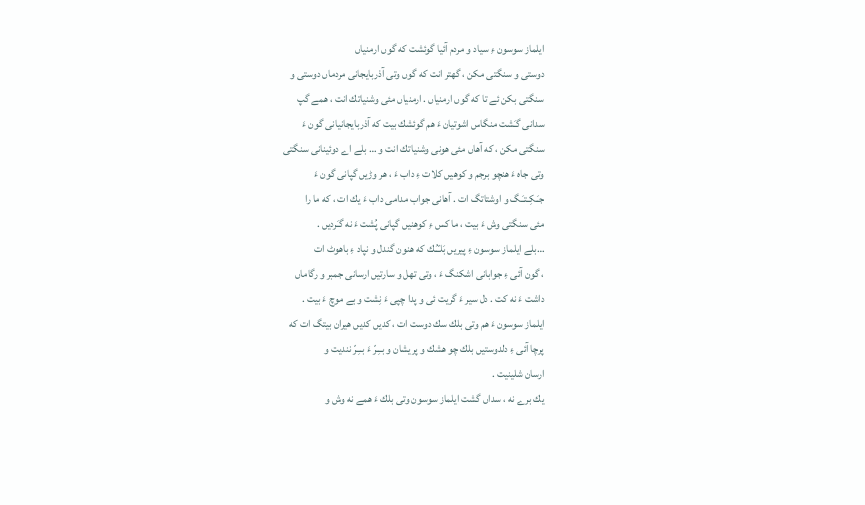ايلماز سوسون ءِ سياد و مردم آئيا گوئشت كه گوں ارمنياں
دوستی و سنگتی مكن ، گهتر انت كه گوں وتی آذربايجانی مردماں دوستی و
سنگتی بكن ئے تا كه گوں ارمنياں . ارمنياں مئی وشنياتك انت ، همے گپ
سدانی گـَشت منگاس اشوتيان ءَ هم گوئشك بيت كه آذربايجانيانی گون ءَ
سنگتی مكن ، كه آهاں مئی هونی وشنياتك انت و … بلے اے دوئينانی سنگتی
وتی جاه ءَ هنچو برجم و كوهيں كلات ءِ داب ءَ ، هر وڑيں گپانی گون ءَ
جـَـكِـتـَـگ و اوشتاتگ ات . آهانی جواب مدامی داب ءَ يك ات ، كه ما را
مئی سنگتی وش ءَ بيت ، ما كس ءِ كوهنيں گپانی پُشت ءَ نه گـَرديں .
…بلے ايلماز سوسون ءِ پيريں بَلـّـُـك كه هنون گندل و نپاد ءِ باهوٹ ات
، گون آئی ءِ جوابانی اشكنگ ءَ ، وتی تهل و سارتيں ارسانی جمبر و رگاماں
داشت ءَ نه كت . دل سير ءَ گريت ئی و پدا چپی ءَ نِشت و بے موچ ءَ بيت .
ايلماز سوسون ءَ هم وتی بلك سك دوست ات ، كديں كديں هيران بيتگ ات كه
پرچا آئی ءِ دلدوستيں بلك چو هشك و پريشان و بــِـرّ ءَ بــِـرّ ننديت و
ارسان شلينيت .
يك برے نه ، سداں گشت ايلماز سوسون وتی بلك ءَ همے نه وش و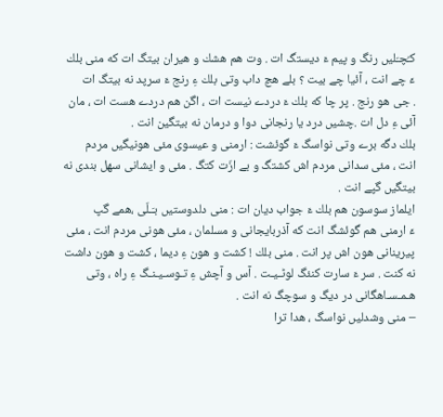كـُچـّليں رنگ و پيم ءَ ديستگ ات . وت هم هشك و هيران بيتگ ات كه منی بلك
ءَ چے انت ، آئيا چے بيت ؟ بلے هچ داب وتی بلك ءِ رنج ءَ سرپد نه بيتگ ات
. جی هو رنج . پر چا كه بلك ءَ دردے نيست ات ، اگن هم دردے هست ات ، مان
آئی ءِ دل ات .چشيں درد يا رنجانی دوا و درمان نه بيتگين انت .
بلك دگه برے وتی نواسگ ءَ گوئشت : ارمنی و عيسوی مئی هونيگيں مردم
انت ، مئی سدانی مردم اش كشتگ و بے ازّت كتگ . مئی و ايشانی سهل بندی نه
بيتگيں گپے انت .
ايلماز سوسون هم بلك ءَ جواب ديان ات : منی دلدوستيں بـَـلّی ،همے گپ
ءَ ارمنی هم گوئشگ انت كه آذربايجانی و مسلمان ، مئی هونی مردم انت ، مئی
پيرينانی هون اش پر انت . منی بلك ! كشت و هون ءِ ديما ، كشت و هون داشت
نه كنت . سر ءَ سارت كنئگ لوٹـيـت . آس و آچش ءِ تـوسـيـنـگ ءِ راه ، وتی
هـمـسـاهگانی در ديگ و سوچگ نه انت .
– منی وشدليں نواسگ ، هدا ترا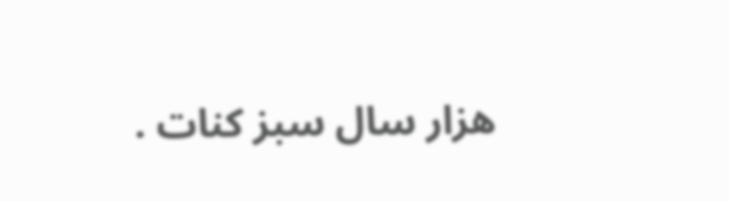هزار سال سبز كنات .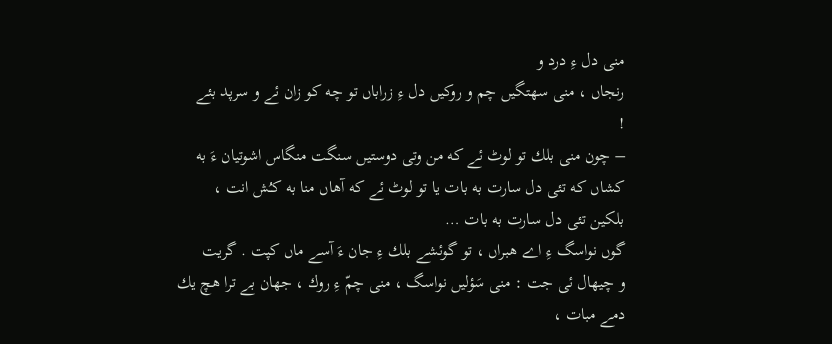منی دل ءِ درد و
رنجاں ، منی سهتگيں چم و روكيں دل ءِ زراباں تو چه كو زان ئے و سرپد بئے
!
– چون منی بلك تو لوٹ ئے كه من وتی دوستيں سنگت منگاس اشوتيان ءَ به
كشاں كه تئی دل سارت به بات يا تو لوٹ ئے كه آهاں منا به كـُش انت ،
بلكين تئی دل سارت به بات …
گوں نواسگ ءِ اے هبراں ، تو گوئشے بلك ءِ جان ءَ آسے ماں كپت . گريت
و چيهال ئی جت : منی سَؤليں نواسگ ، منی چمّ ءِ روك ، جهان بے ترا هچ يك
دمے مبات ،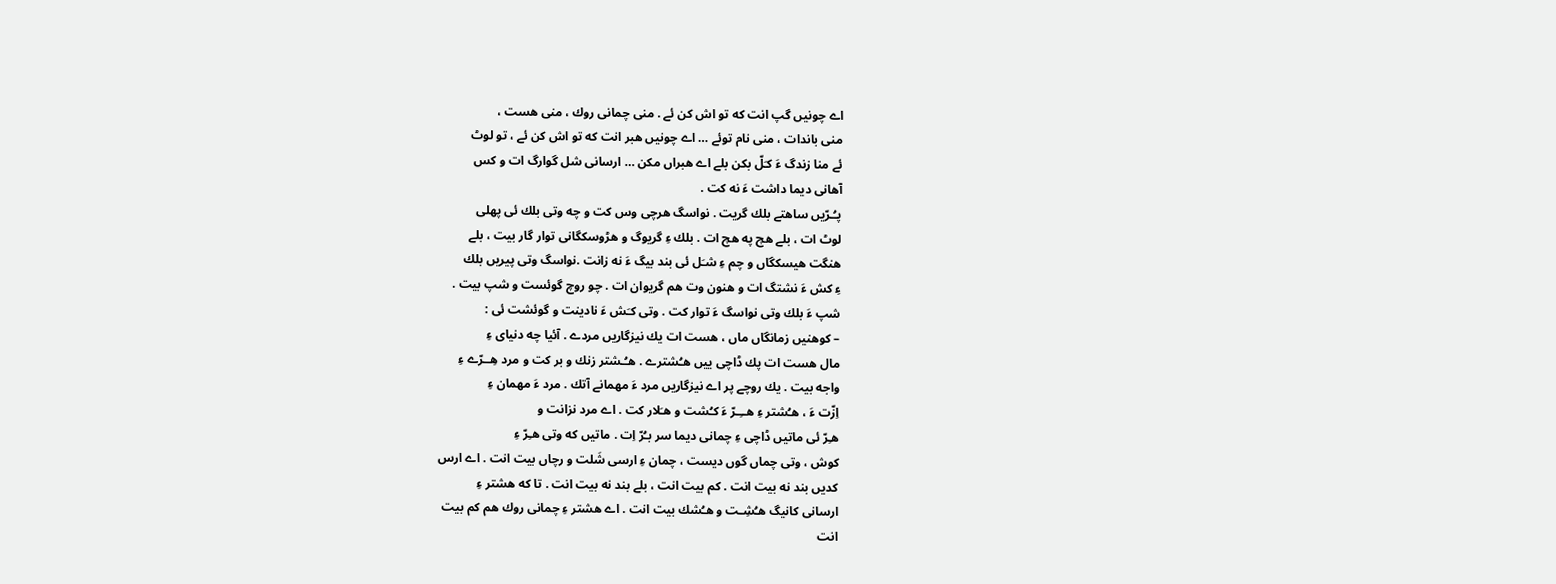اے چونيں گپ انت كه تو اش كن ئے . منی چمانی روك ، منی هست ،
منی باندات ، منی نام توئے … اے چونيں هبر انت كه تو اش كن ئے ، تو لوٹ
ئے منا زندگ ءَ كـَلّ بكن بلے اے هبراں مكن … ارسانی شل گوارگ ات و كس
آهانی ديما داشت ءَ نه كت .
پـُـرّيں ساهتے بلك گريت . نواسگ هرچی وس كت و چه وتی بلك ئی پهلی
لوٹ ات ، بلے هچ په هچ ات . بلك ءِ گريوگ و هڑوسكگانی توار گار بيت ، بلے
هنگت هيسكگاں و چم ءِ شـَل ئی بند بيگ ءَ نه زانت .نواسگ وتی پيريں بلك
ءِ كش ءَ نشتگ ات و هنون وت هم گريوان ات . چو روچ گوئست و شپ بيت .
شپ ءَ بلك وتی نواسگ ءَ توار كت . وتی كـَش ءَ نادينت و گوئشت ئی :
– كوهنيں زمانگاں ماں ، هست ات يك نيزگاريں مردے . آئيا چه دنيای ءِ
مال هست ات پك ڈاچی ييں هـُشترے . هـُـشتر زنك و بر كت و مرد هِــرّے ءِ
واجه بيت . يك روچے پر اے نيزگاريں مرد ءَ مهمانے آتك . مرد ءَ مهمان ءِ
اِزّت ءَ ، هـُشتر ءِ هــِـرّ ءَ كـُشت و هـَلار كت . اے مرد نزانت و
هـِرّ ئی ماتيں ڈاچی ءِ چمانی ديما سر بـُرّ اِت . ماتيں كه وتی هـِرّ ءِ
كوش ، وتی چماں گوں ديست ، چمان ءِ ارسی شَلت و رچاں بيت انت . اے ارس
كديں بند نه بيت انت . كم بيت انت ، بلے بند نه بيت انت . تا كه هشتر ءِ
ارسانی كانيگ هـُشِـت و هـُشك بيت انت . اے هشتر ءِ چمانی روك هم كم بيت
انت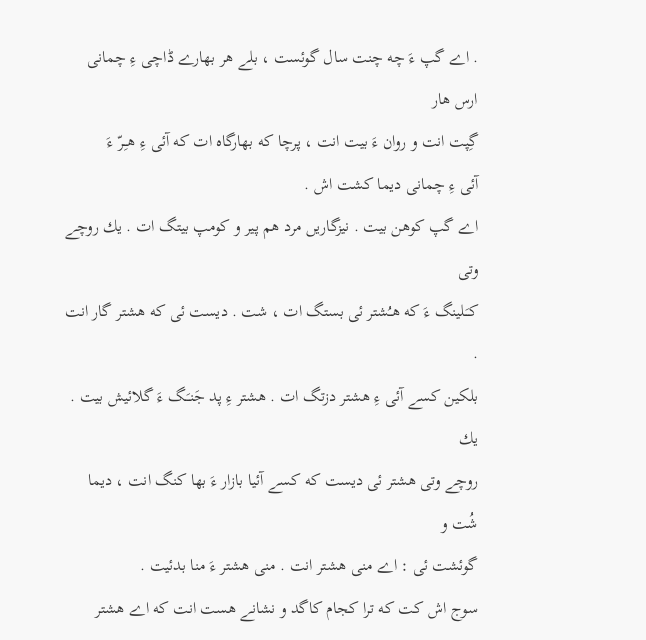. اے گپ ءَ چه چنت سال گوئست ، بلے هر بهارے ڈاچی ءِ چمانی ارس هار
گِپت انت و روان ءَ بيت انت ، پرچا كه بهارگاه ات كه آئی ءِ هـِـرّ ءَ
آئی ءِ چمانی ديما كشت اش .
اے گپ كوهن بيت . نيزگاريں مرد هم پير و كومپ بيتگ ات . يك روچے وتی
كـَـلينگ ءَ كه هـُشتر ئی بستگ ات ، شت . ديست ئی كه هشتر گار انت .
بلكين كسے آئی ءِ هشتر دزتگ ات . هشتر ءِ پد جَنـَـگ ءَ گلائيش بيت . يك
روچے وتی هشتر ئی ديست كه كسے آئيا بازار ءَ بها كنگ انت ، ديما شُت و
گوئشت ئی : اے منی هشتر انت . منی هشتر ءَ منا بدئیت .
سوج اش كت كه ترا كجام كاگد و نشانے هست انت كه اے هشتر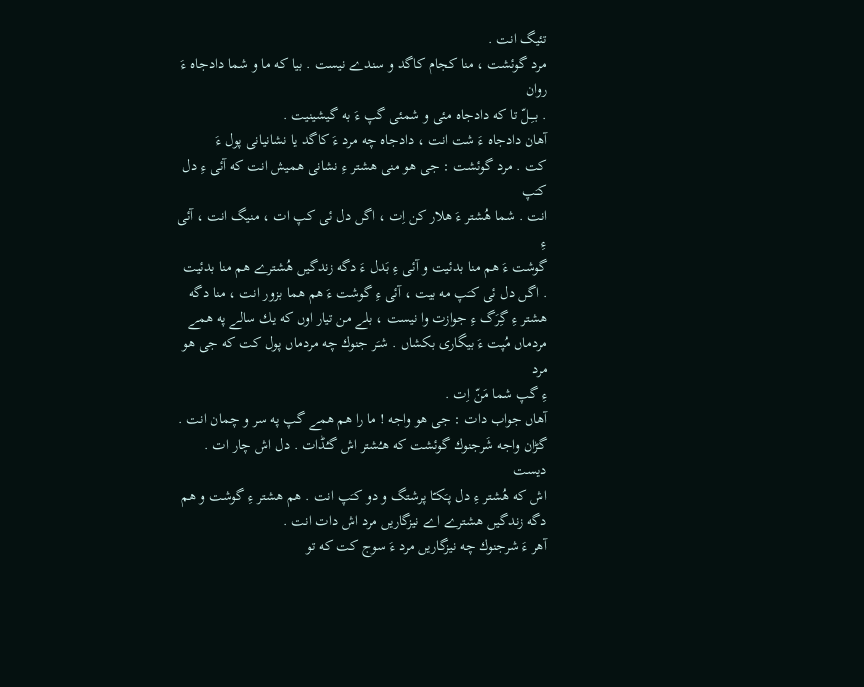تئيگ انت .
مرد گوئشت ، منا كجام كاگد و سندے نيست . بيا كه ما و شما دادجاه ءَ روان
. بــِـلّ تا كه دادجاه مئی و شمئی گپ ءَ به گيشينيت .
آهان دادجاه ءَ شت انت ، دادجاه چه مرد ءَ كاگد يا نشانيانی پول ءَ
كت . مرد گوئشت : جی هو منی هشتر ءِ نشانی هميش انت كه آئی ءِ دل كـَپ
انت . شما هُشتر ءَ هلار كن اِت ، اگں دل ئی كپ ات ، منيگ انت ، آئی ءِ
گوشت ءَ هم منا بدئيت و آئی ءِ بَدل ءَ دگه زندگيں هُشترے هم منا بدئيت
. اگں دل ئی كـَپ مه بيت ، آئی ءِ گوشت ءَ هم هما بزور انت ، منا دگه
هشتر ءِ گِرَگ ءِ جوازت وا نيست ، بلے من تيار اوں كه يك سالے په همے
مردماں مُپت ءَ بيگاری بكشاں . شـَر جنوك چه مردماں پول كت كه جی هو مرد
ءِ گپ شما مَنّ اِت .
آهاں جواب دات : جی هو واجه ! ما را هم همے گپ په سر و چمان انت .
گڑان واجه شَرجنوك گوئشت كه هـُشتر اش گـُڈات . دل اش چار ات . ديست
اش كه هُشتر ءِ دل پـَكـّا پرشتگ و دو كـَپ انت . هم هشتر ءِ گوشت و هم
دگه زندگيں هشترے اے نيزگاريں مرد اش دات انت .
آهر ءَ شرجنوك چه نيزگاريں مرد ءَ سوج كت كه تو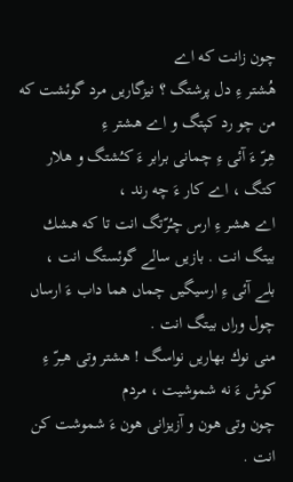چون زانت كه اے
هُشتر ءِ دل پرشتگ ؟ نيزگاريں مرد گوئشت كه من چو رد كپتگ و اے هشتر ءِ
هِـرّ ءَ آئی ءِ چمانی برابر ءَ كـُشتگ و هلار كتگ ، اے كار ءَ چه رند ،
اے هشر ءِ ارس چـُرّتگ انت تا كه هشك بيتگ انت . بازيں سالے گوئستگ انت ،
بلے آئی ءِ ارسيگيں چماں هما داب ءَ ارساں چول وراں بيتگ انت .
منی نوك بهاريں نواسگ ! هشتر وتی هـِـرّ ءِ كوش ءَ نه شموشيت ، مردم
چون وتی هون و آزيزانی هون ءَ شموشت كن انت .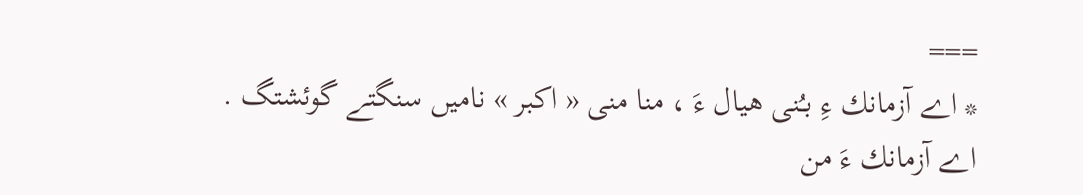===
* اے آزمانك ءِ بـُنی هيال ءَ ، منا منی « اكبر » ناميں سنگتے گوئشتگ .
اے آزمانك ءَ من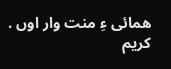همائی ءِ منت وار اوں . كريم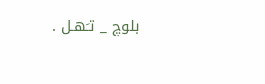بلوچ _ تـَهـل .